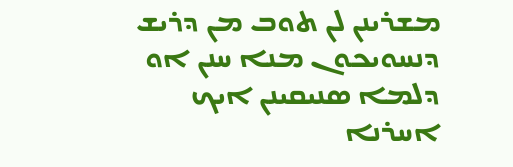ܡܫܪܝܢܢ ܠܢ ܬܘܒ ܡܢ ܕܪܝܫ ܕܢܚܘܝܟܘܢ ܡܢܐ ܚܢܢ ܐܘ ܕܠܡܐ ܤܢܝܩܝܢܢ ܐܝܟ ܐܚܪܢܐ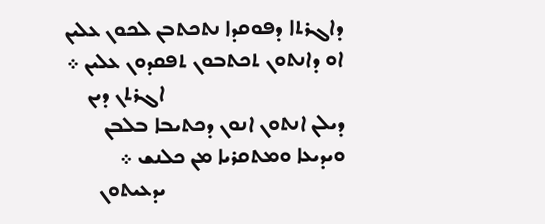ܕܐܓܪܬܐ ܕܦܘܩܕܐ ܢܬܟܬܒܢ ܠܟܘܢ ܥܠܝܢ ܐܘ ܕܐܢܬܘܢ ܬܟܬܒܘܢ ܬܦܩܕܘܢ ܥܠܝܢ ܀
                                    ܐܓܪܬܢ ܕܝܢ ܕܝܠܢ ܐܢܬܘܢ ܐܢܘܢ ܕܟܬܝܒܐ ܒܠܒܢ ܘܝܕܝܥܐ ܘܡܬܩܪܝܐ ܡܢ ܟܠܢܫ ܀
                                    ܝܕܥܝܬܘܢ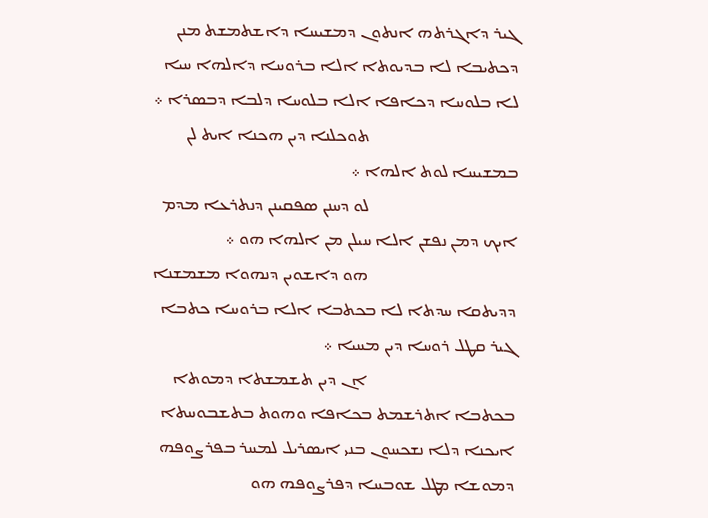ܓܝܪ ܕܐܓܪܬܗ ܐܢܬܘܢ ܕܡܫܝܚܐ ܕܐܫܬܡܫܬ ܡܢܢ ܕܟܬܝܒܐ ܠܐ ܒܕܝܘܬܐ ܐܠܐ ܒܪܘܚܐ ܕܐܠܗܐ ܚܝܐ ܠܐ ܒܠܘܚܐ ܕܟܐܦܐ ܐܠܐ ܒܠܘܚܐ ܕܠܒܐ ܕܒܤܪܐ ܀
                                    ܬܘܟܠܢܐ ܕܝܢ ܗܟܢܐ ܐܝܬ ܠܢ ܒܡܫܝܚܐ ܠܘܬ ܐܠܗܐ ܀
                                    ܠܘ ܕܚܢܢ ܤܦܩܝܢܢ ܕܢܬܪܥܐ ܡܕܡ ܐܝܟ ܕܡܢ ܢܦܫܢ ܐܠܐ ܚܝܠܢ ܡܢ ܐܠܗܐ ܗܘ ܀
                                    ܗܘ ܕܐܫܘܝܢ ܕܢܗܘܐ ܡܫܡܫܢܐ ܕܕܝܬܩܐ ܚܕܬܐ ܠܐ ܒܟܬܒܐ ܐܠܐ ܒܪܘܚܐ ܟܬܒܐ ܓܝܪ ܩܛܠ ܪܘܚܐ ܕܝܢ ܡܚܝܐ ܀
                                    ܐܢ ܕܝܢ ܬܫܡܫܬܐ ܕܡܘܬܐ ܒܟܬܒܐ ܐܬܪܫܡܬ ܒܟܐܦܐ ܘܗܘܬ ܒܬܫܒܘܚܬܐ ܐܝܟܢܐ ܕܠܐ ܢܫܟܚܘܢ ܒܢܝ ܐܝܤܪܝܠ ܠܡܚܪ ܒܦܪܨܘܦܗ ܕܡܘܫܐ ܡܛܠ ܫܘܒܚܐ ܕܦܪܨܘܦܗ ܗܘ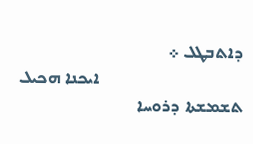ܕܐܬܒܛܠ ܀
                                    ܐܝܟܢܐ ܗܟܝܠ ܬܫܡܫܬܐ ܕܪܘܚܐ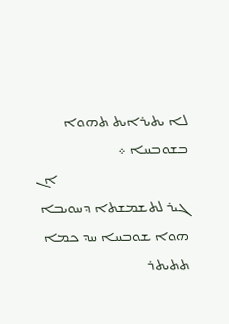ܠܐ ܝܬܝܪܐܝܬ ܬܗܘܐ ܒܫܘܒܚܐ ܀
                                    ܐܢ ܓܝܪ ܠܬܫܡܫܬܐ ܕܚܘܝܒܐ ܗܘܐ ܫܘܒܚܐ ܚܕ ܟܡܐ ܬܬܝܬܪ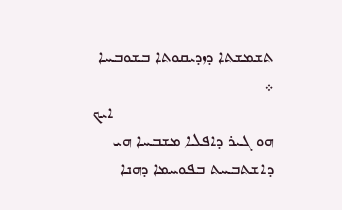ܬܫܡܫܬܐ ܕܙܕܝܩܘܬܐ ܒܫܘܒܚܐ ܀
                                    ܐܝܟ ܗܘ ܓܝܪ ܕܐܦܠܐ ܡܫܒܚܐ ܗܝ ܕܐܫܬܒܚܬ ܒܦܘܚܡܐ ܕܗܢܐ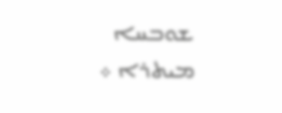ܫܘܒܚܐ ܡܝܬܪܐ ܀